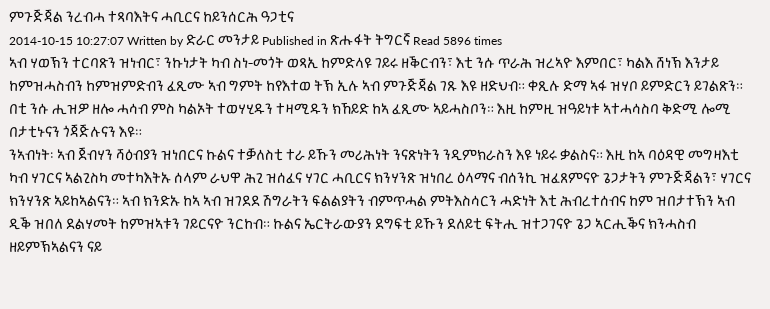ምጉጅጃል ንረብሓ ተጻባእትና ሓቢርና ከይንሰርሕ ዓጋቲና
2014-10-15 10:27:07 Written by ድራር መንታይ Published in ጽሑፋት ትግርኛ Read 5896 times
ኣብ ሃወኽን ተርባጽን ዝነብር፣ ንኩነታት ካብ ስነ-መጎት ወጻኢ ከምድላዩ ገይሩ ዘቕርብን፣ እቲ ንሱ ጥራሕ ዝረኣዮ እምበር፣ ካልእ ሸነኽ እንታይ ከምዝሓስብን ከምዝምድብን ፈጺሙ ኣብ ግምት ከየእተወ ትኽ ኢሉ ኣብ ምጉጅጃል ገጹ እዩ ዘድህብ። ቀጺሉ ድማ ኣፋ ዝሃቦ ይምድርን ይገልጽን። በቲ ንሱ ሒዝዎ ዘሎ ሓሳብ ምስ ካልኦት ተወሃሂዱን ተዛሚዱን ክኸይድ ከኣ ፈጺሙ ኣይሓስቦን። እዚ ከምዚ ዝዓይነቱ ኣተሓሳስባ ቅድሚ ሎሚ በታቲኑናን ጎጃጅሉናን እዩ።
ንኣብነት፡ ኣብ ጀብሃን ሻዕብያን ዝነበርና ኩልና ተቓለስቲ ተራ ይኹን መሪሕነት ንናጽነትን ንዲምክራስን እዩ ነይሩ ቃልስና። እዚ ከኣ ባዕዳዊ መግዛእቲ ካብ ሃገርና ኣልጊስካ መተካእትኡ ሰላም ራህዋ ሕጊ ዝሰፈና ሃገር ሓቢርና ክንሃንጽ ዝነበረ ዕላማና ብሰንኪ ዝፈጸምናዮ ጌጋታትን ምጉጅጃልን፣ ሃገርና ክንሃንጽ ኣይከኣልናን። ኣብ ክንድኡ ከኣ ኣብ ዝገደደ ሽግራትን ፍልልያትን ብምጥሓል ምትእስሳርን ሓድነት እቲ ሕብረተሰብና ከም ዝበታተኽን ኣብ ዲቕ ዝበለ ደልሃመት ከምዝኣቱን ገይርናዮ ንርከብ። ኩልና ኤርትራውያን ደግፍቲ ይኹን ደለይቲ ፍትሒ ዝተጋገናዮ ጌጋ ኣርሒቕና ክንሓስብ ዘይምኽኣልናን ናይ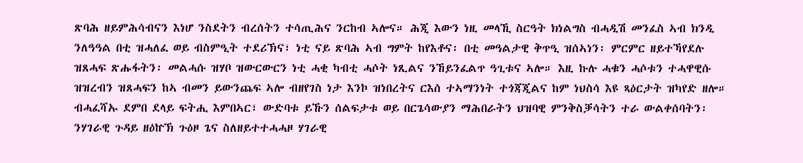ጽባሕ ዘይምሕሳብናን እነሆ ንስደትን ብረሰትን ተሳጢሕና ንርከብ ኣሎና። ሕጂ እውን ነዚ መላኺ ስርዓት ክነልግስ ብሓዲሽ መንፈስ ኣብ ክንዲ ንለዓዓል በቲ ዝሓለፈ ወይ ብስምዒት ተደሪኽና፣ ነቲ ናይ ጽባሕ ኣብ ግምት ከየእቶና፡ በቲ መዓልታዊ ቅጥዒ ዝሰኣነን፡ ምርምር ዘይተኻየደሉ ዝጸሓፍ ጽሑፋትን፡ መልሓሱ ዝሃቦ ዝውርውርን ነቲ ሓቂ ካብቲ ሓሶት ነጺልና ንኸይንፈልጥ ዓጊቱና ኣሎ። እዚ ኩሉ ሓቁን ሓሶቱን ተሓዋዊሱ ዝዝረብን ዝጸሓፍን ከኣ ብመን ይውንጨፍ ኣሎ ብዘየገስ ነታ እንኮ ዝነበረትና ርእሰ ተኣማንነት ተጎጃጂልና ከም ነህስሳ እዩ ጻዕርታት ዝካየድ ዘሎ።
ብሓፈሻኡ ደምበ ደላይ ፍትሒ እምበኣር፣ ውድባቱ ይኹን ሰልፍታቱ ወይ በርጌሳውያን ማሕበራትን ህዝባዊ ምንቅስቓሳትን ተራ ውልቀሰባትን፡ ንሃገራዊ ጉዳይ ዘዕኵኽ ጉዕዞ ጌና ስለዘይተተሓሓዞ ሃገራዊ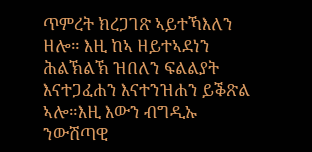ጥምረት ክረጋገጽ ኣይተኻእለን ዘሎ። እዚ ከኣ ዘይተኣደነን ሕልኽልኽ ዝበለን ፍልልያት እናተጋፈሐን እናተንዝሐን ይቕጽል ኣሎ።እዚ እውን ብግዲኡ ንውሽጣዊ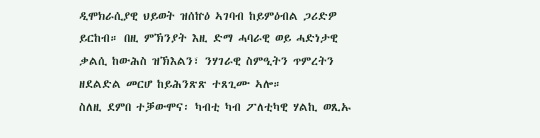ዲሞክራሲያዊ ህይወት ዝሰኵዕ ኣገባብ ከይምዕብል ጋሪድዎ ይርከብ። በዚ ምኽንያት እዚ ድማ ሓባራዊ ወይ ሓድነታዊ ቃልሲ ከውሕስ ዝኽእልን፣ ንሃገራዊ ስምዒትን ጥምረትን ዘደልድል መርሆ ከይሕንጽጽ ተጸጊሙ ኣሎ።
ስለዚ ደምበ ተቓውሞና፡ ካብቲ ካብ ፖለቲካዊ ሃልኪ ወጺኡ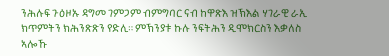ንሕሉፍ ጉዕዞኡ ዳግመ ገምጋም ብምግባር ናብ ከዋጽእ ዝኽእል ሃገራዊ ራኢ ክጥምትን ክሕንጽጽን የድሊ። ምኽንያቱ ኩሉ ንፍትሕን ዲሞክርስን እቃለስ ኣሎኹ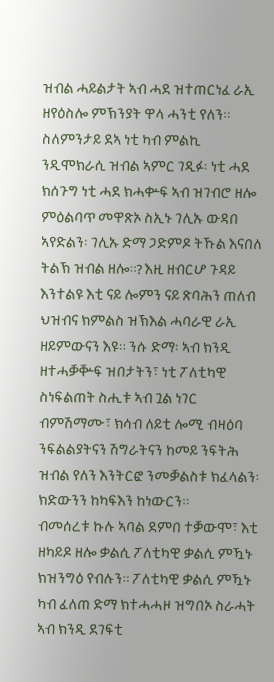ዝብል ሓይልታት ኣብ ሓደ ዝተጠርነፈ ራኢ ዘየዕስሎ ምኽንያት ዋላ ሓንቲ የለን። ስለምንታይ ደኣ ነቲ ካብ ምልኪ ንዲሞክራሲ ዝብል ኣምር ገዲፉ፡ ነቲ ሓደ ክሰጉግ ነቲ ሓደ ክሓቍፍ ኣብ ዝገብሮ ዘሎ ምዕልባጥ መዋጽኦ ስኢኑ ገሊኡ ውዳበ ኣየድልን፡ ገሊኡ ድማ ጋድምዶ ትኹል እናበለ ትልኽ ዝብል ዘሎ።? እዚ ዘብርሆ ጉዳይ እንተልዩ እቲ ናይ ሎምን ናይ ጽባሕን ጠለብ ህዝብና ክምልስ ዝኽእል ሓባራዊ ራኢ ዘይምውናን እዩ። ንሱ ድማ፡ ኣብ ክንዲ ዘተሓቓቝፍ ዝበታትን፣ ነቲ ፖለቲካዊ ስነፍልጠት ስሒቱ ኣብ ጓል ነገር ብምሽማሙ፣ ክሳብ ለይቲ ሎሚ ብዛዕባ ንፍልልያትናን ሽግራትናን ከመይ ንፍትሕ ዝብል የለን እንትርፎ ንመቓልስቱ ክፈላልን፡ ክድውንን ከካፍእን ከነውርን።
ብመሰረቱ ኩሉ ኣባል ደምበ ተቓውሞ፣ እቲ ዘካይዶ ዘሎ ቃልሲ ፖለቲካዊ ቃልሲ ምዃኑ ክዝንግዕ የብሉን። ፖለቲካዊ ቃልሲ ምዃኑ ካብ ፈለጠ ድማ ክተሓሓዞ ዝግበኦ ስራሓት ኣብ ክንዲ ደገፍቲ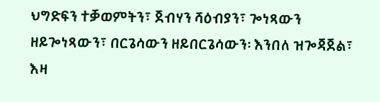ህግድፍን ተቓወምትን፣ ጀብሃን ሻዕብያን፣ ጐነጻውን ዘይጐነጻውን፣ በርጌሳውን ዘይበርጌሳውን፡ እንበለ ዝጐጃጀል፣ እዛ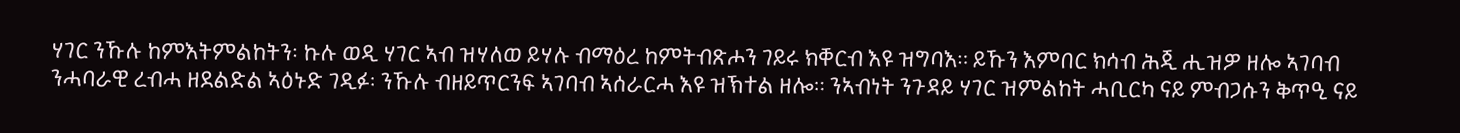ሃገር ንኹሉ ከምእትምልከትን፡ ኩሉ ወዲ ሃገር ኣብ ዝሃለወ ይሃሉ ብማዕረ ከምትብጽሖን ገይሩ ክቐርብ እዩ ዝግባእ። ይኹን እምበር ክሳብ ሕጂ ሒዝዎ ዘሎ ኣገባብ ንሓባራዊ ረብሓ ዘደልድል ኣዕኑድ ገዲፉ፡ ንኹሉ ብዘይጥርንፍ ኣገባብ ኣሰራርሓ እዩ ዝኽተል ዘሎ። ንኣብነት ንጉዳይ ሃገር ዝምልከት ሓቢርካ ናይ ምብጋሱን ቅጥዒ ናይ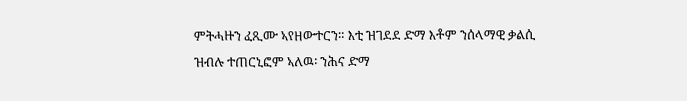ምትሓዙን ፈጺሙ ኣየዘውተርን። እቲ ዝገደደ ድማ እቶም ንሰላማዊ ቃልሲ ዝብሉ ተጠርኒፎም ኣለዉ፡ ንሕና ድማ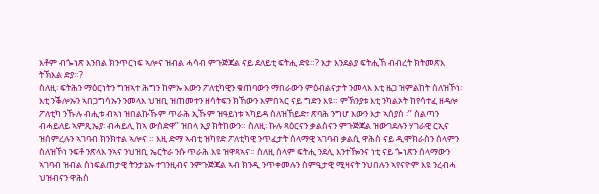እቶም ብጐነጽ እንበል ክንጥርነፍ ኣሎና ዝብል ሓሳብ ምጉጅጃል ናይ ደለይቲ ፍትሒ ድዩ።? እታ እንደልያ ፍትሒኸ ብብረት ክትመጽእ ትኽእል ድያ።?
ስለዚ፡ ፍትሕን ማዕርነትን ግዝኣተ ሕግን ከምኡ እውን ፖለቲካዊን ቁጠባውን ማበራውን ምዕብልናታት ንመላእ እቲ ዜጋ ዝምልከት ስለዝኾነ፡ እቲ ንቕሎኡን ኣበጋግሳኡን ንመላእ ህዝቢ ዝጠመተን ዘሳትፍን ክኸውን እምበኣር ናይ ግድን እዩ። ምኽንያቱ እቲ ንካልኦት ከየሳተፈ ዘዳሎ ፖለቲካ ንኹሉ ብሒቱ ብኣነ ዝበልኩኹም ጥራሕ ኢኹም ዝዓይነቱ ኣካይዳ ስለዝኸይድ፣ ጽባሕ ንግሆ እውን እታ ኣሰያስ ፡’’ ስልጣን ብሓይለይ ኣምጺኤያ፡ ብሓይሊ ከኣ ውሰድዋ’’ ዝበላ ኢያ ክትከውን። ስለዚ፡ ኩሉ ጻዕርናን ቃልስናን ምጉጅጃል ዝውገደሉን ሃገራዊ ርኢና ዝሰምረሉን ኣገባብ ክንክተል ኣሎና ። እዚ ድማ ኣብቲ ዝካየድ ፖለቲካዊ ንጥፈታት ሰላማዊ ኣገባብ ቃልሲ ዋሕስ ናይ ዲሞክራስን ሰላምን ስለዝኾነ ንፍቶ ንጽላእ ንኣና ንህዝቢ ኤርትራ ንሱ ጥራሕ እዩ ዝዋጻኣና። ስለዚ ሰላም ፍትሒ ንደሊ እንተዀንና ነቲ ናይ ጐነጽን ሰላማውን ኣገባብ ዝብል ስነፍልጠታዊ ትንታኔኡ ተገንዚብና ንምጉጅጃል ኣብ ክንዲ ንጥቀመሉን ስምዒታዊ ሚዛናት ንህበሉን ኣየናዮም እዩ ንረብሓ ህዝብናን ዋሕስ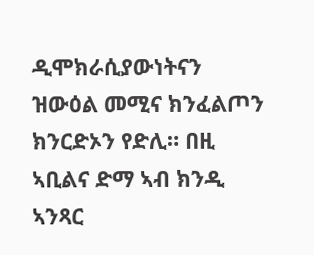ዲሞክራሲያውነትናን ዝውዕል መሚና ክንፈልጦን ክንርድኦን የድሊ። በዚ ኣቢልና ድማ ኣብ ክንዲ ኣንጻር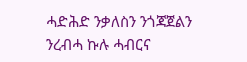ሓድሕድ ንቃለስን ንጎጃጀልን ንረብሓ ኩሉ ሓብርና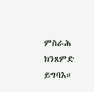ምስራሕ ክንጸምድ ይግባእ።